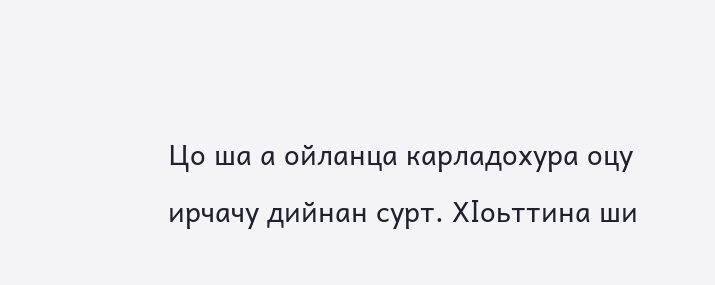Цо ша а ойланца карладохура оцу ирчачу дийнан сурт. Хӏоьттина ши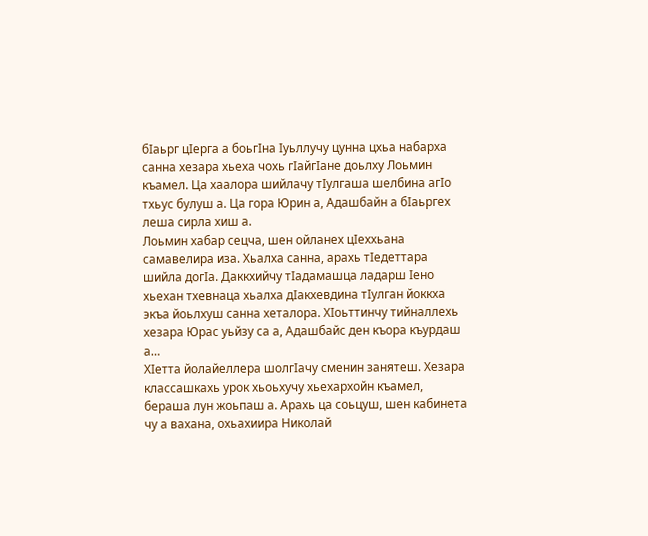бӏаьрг цӏерга а боьгӏна ӏуьллучу цунна цхьа набарха санна хезара хьеха чохь гӏайгӏане доьлху Лоьмин къамел. Ца хаалора шийлачу тӏулгаша шелбина агӏо тхьус булуш а. Ца гора Юрин а, Адашбайн а бӏаьргех леша сирла хиш а.
Лоьмин хабар сецча, шен ойланех цӏеххьана самавелира иза. Хьалха санна, арахь тӏедеттара шийла догӏа. Даккхийчу тӏадамашца ладарш ӏено хьехан тхевнаца хьалха дӏакхевдина тӏулган йоккха экъа йоьлхуш санна хеталора. Хӏоьттинчу тийналлехь хезара Юрас уьйзу са а, Адашбайс ден къора къурдаш а…
Хӏетта йолайеллера шолгӏачу сменин занятеш. Хезара классашкахь урок хьоьхучу хьехархойн къамел, бераша лун жоьпаш а. Арахь ца соьцуш, шен кабинета чу а вахана, охьахиира Николай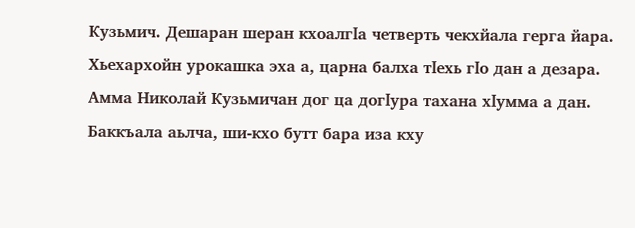Кузьмич. Дешаран шеран кхоалгӏа четверть чекхйала герга йара. Хьехархойн урокашка эха а, царна балха тӏехь гӏо дан а дезара. Амма Николай Кузьмичан дог ца догӏура тахана хӏумма а дан. Баккъала аьлча, ши-кхо бутт бара иза кху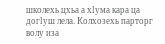школехь цхьа а хӏума кара ца догӏуш лела. Колхозехь парторг волу иза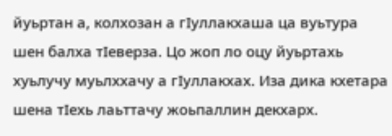йуьртан а, колхозан а гӏуллакхаша ца вуьтура шен балха тӏеверза. Цо жоп ло оцу йуьртахь хуьлучу муьлххачу а гӏуллакхах. Иза дика кхетара шена тӏехь лаьттачу жоьпаллин декхарх.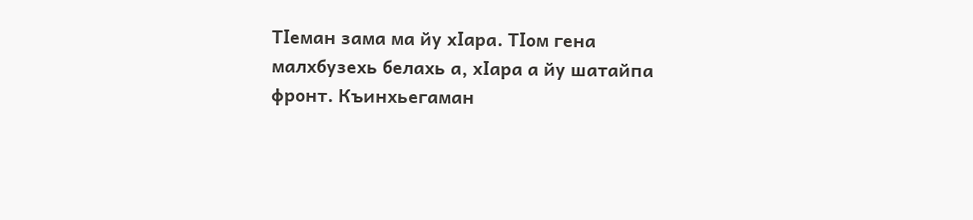Тӏеман зама ма йу хӏара. Тӏом гена малхбузехь белахь а, хӏара а йу шатайпа фронт. Къинхьегаман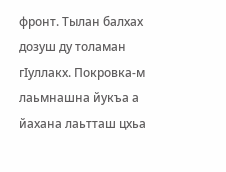фронт. Тылан балхах дозуш ду толаман гӏуллакх. Покровка-м лаьмнашна йукъа а йахана лаьтташ цхьа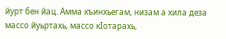йурт бен йац. Амма къинхьегам, низам а хила деза массо йуьртахь, массо кӏотарахь,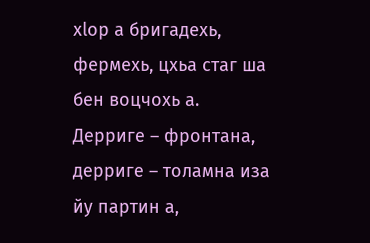хӏор а бригадехь, фермехь, цхьа стаг ша бен воцчохь а. Дерриге – фронтана, дерриге – толамна иза йу партин а,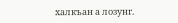халкъан а лозунг.